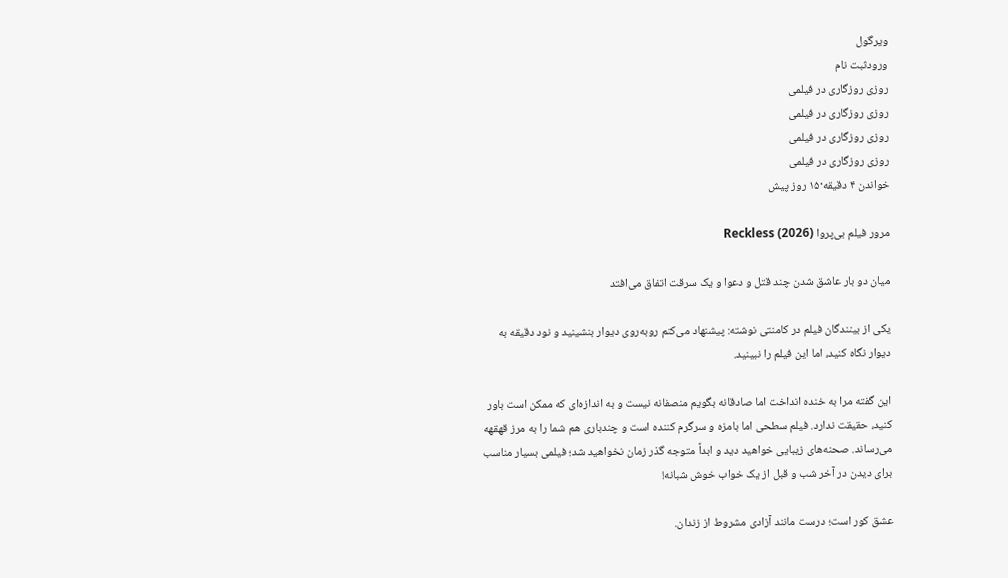ویرگول
ورودثبت نام
روزی روزگاری در فیلمی
روزی روزگاری در فیلمی
روزی روزگاری در فیلمی
روزی روزگاری در فیلمی
خواندن ۴ دقیقه·۱۵ روز پیش

مرور فیلم بی‌پروا Reckless (2026)

میان دو بار عاشق شدن چند قتل و دعوا و یک سرقت اتفاق می‌افتد

یکی از بینندگان فیلم در کامنتی نوشته: پیشنهاد می‌کنم روبه‌روی دیوار بنشینید و نود دقیقه به دیوار نگاه کنید، اما این فیلم را نبینید.

این گفته مرا به خنده انداخت اما صادقانه بگویم منصفانه نیست و به اندازه‌ای که ممکن است باور کنید، حقیقت ندارد. فیلم سطحی اما بامزه و سرگرم کننده است و چندباری هم شما را به مرز قهقهه می‌رساند. صحنه‌های زیبایی خواهید دید و ابداً متوجه گذر زمان نخواهید شد؛ فیلمی بسیار مناسب برای دیدن در آخر شب و قبل از یک خواب خوش شبانه!

عشق کور است؛ درست مانند آزادی مشروط از زندان.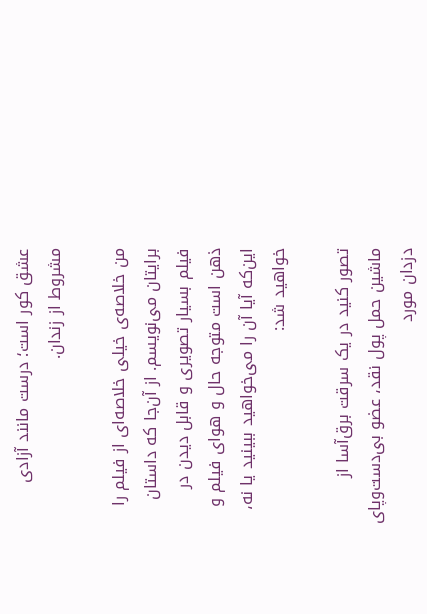عشق کور است؛ درست مانند آزادی مشروط از زندان.

من خلاصه‌ی خیلی خلاصه‌ای از فیلم را برایتان می‌نویسم. از آن‌جا که داستان فیلم بسیار تصویری و قابل دیدن در ذهن است متوجه حال و هوای فیلم و این‌که آیا آن را می‌خواهید ببینید یا نه، خواهید شد:

تصور کنید در یک سرقت برق‌آسا از ماشین حمل پول نقد، عضو بی‌دست‌وپای دزدان مورد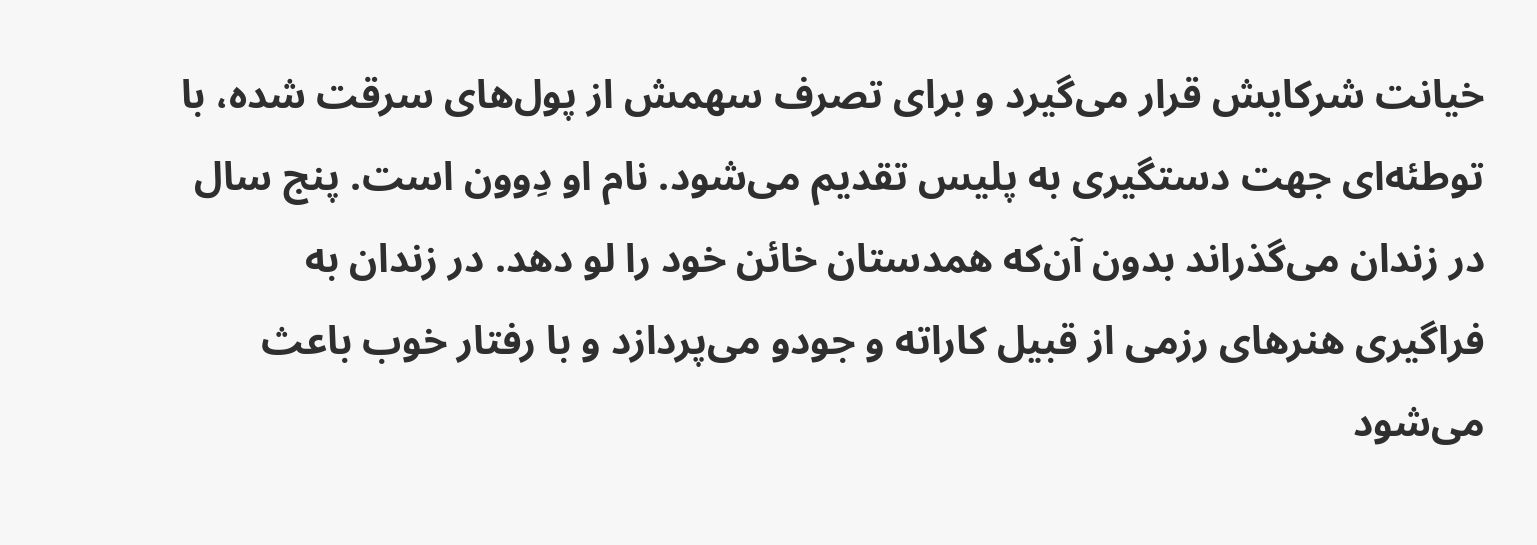خیانت شرکایش قرار می‌گیرد و برای تصرف سهمش از پول‌های سرقت شده، با توطئه‌ای جهت دستگیری به پلیس تقدیم می‌شود. نام او دِوون است. پنج سال در زندان می‌گذراند بدون آن‌که همدستان خائن خود را لو دهد. در زندان به فراگیری هنرهای رزمی از قبیل کاراته و جودو می‌پردازد و با رفتار خوب باعث می‌شود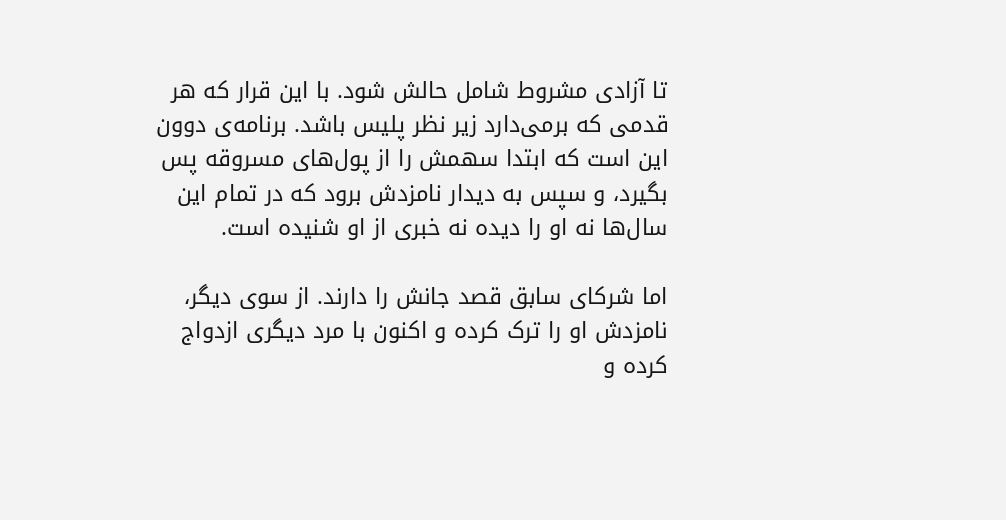تا آزادی مشروط شامل حالش شود. با این قرار که هر قدمی که برمی‌دارد زیر نظر پلیس باشد. برنامه‌ی دوون این است که ابتدا سهمش را از پول‌های مسروقه پس بگیرد، و سپس به دیدار نامزدش برود که در تمام این سال‌ها نه او را دیده نه خبری از او شنیده است.

اما شرکای سابق قصد جانش را دارند. از سوی دیگر، نامزدش او را ترک کرده و اکنون با مرد دیگری ازدواج کرده و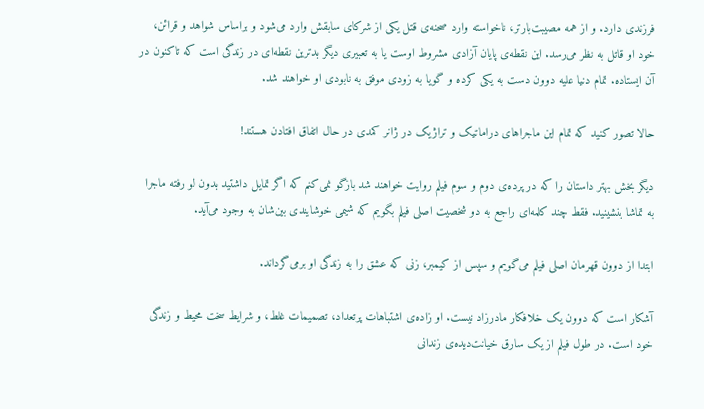فرزندی دارد. و از همه مصیبت‌بارتر، ناخواسته وارد صحنه‌ی قتل یکی از شرکای سابقش وارد می‌شود و براساس شواهد و قرائن، خود او قاتل به نظر می‌رسد. این نقطه‌ی پایان آزادی مشروط اوست یا به تعبیری دیگر بدترین نقطه‌ای در زندگی است که تاکنون در آن ایستاده. تمام دنیا علیه دوون دست به یکی کرده و گویا به زودی موفق به نابودی او خواهند شد.

حالا تصور کنید که تمام این ماجراهای دراماتیک و تراژیک در ژانر کمدی در حال اتفاق افتادن‌ هستند!

دیگر بخش بهتر داستان را که در پرده‌ی دوم و سوم فیلم روایت خواهند شد بازگو نمی‌کنم که اگر تمایل داشتید بدون لو رفته ماجرا به تماشا بنشینید. فقط چند کلمه‌ای راجع به دو شخصیت اصلی فیلم بگویم که شیمی خوشایندی بین‌شان به وجود می‌آید.

ابتدا از دوون قهرمان اصلی فیلم می‌گویم و سپس از کیمبر، زنی که عشق را به زندگی او برمی‌گرداند.

آشکار است که دوون یک خلافکار مادرزاد نیست. او زاده‌ی اشتباهات پرتعداد، تصمیمات غلط، و شرایط سخت محیط و زندگی خود است. در طول فیلم از یک سارق خیانت‌دیده‌ی زندانی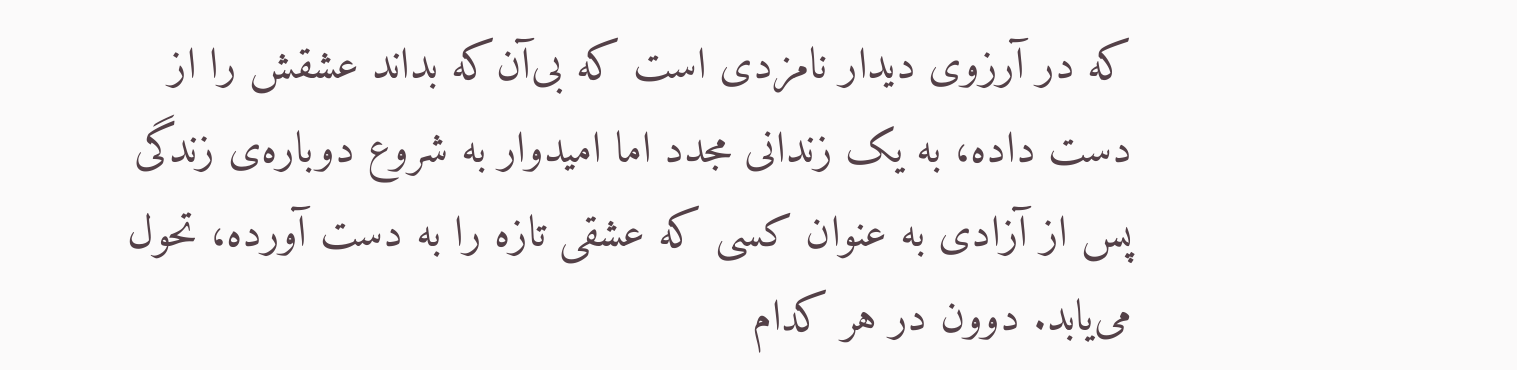که در آرزوی دیدار نامزدی است که بی‌آن‌که بداند عشقش را از دست داده، به یک زندانی مجدد اما امیدوار به شروع دوباره‌ی زندگی پس از آزادی به عنوان کسی که عشقی تازه را به دست آورده، تحول می‌یابد. دوون در هر کدام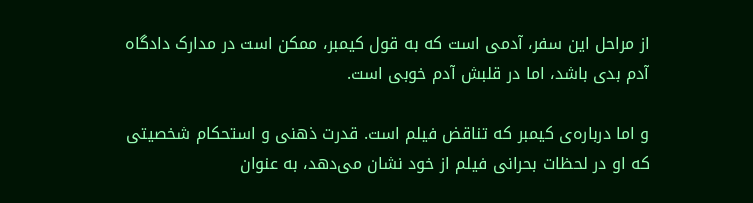از مراحل این سفر، آدمی است که به قول کیمبر، ممکن است در مدارک دادگاه آدم بدی باشد، اما در قلبش آدم خوبی است.

و اما درباره‌ی کیمبر که تناقض فیلم است. قدرت ذهنی و استحکام شخصیتی که او در لحظات بحرانی فیلم از خود نشان می‌دهد، به عنوان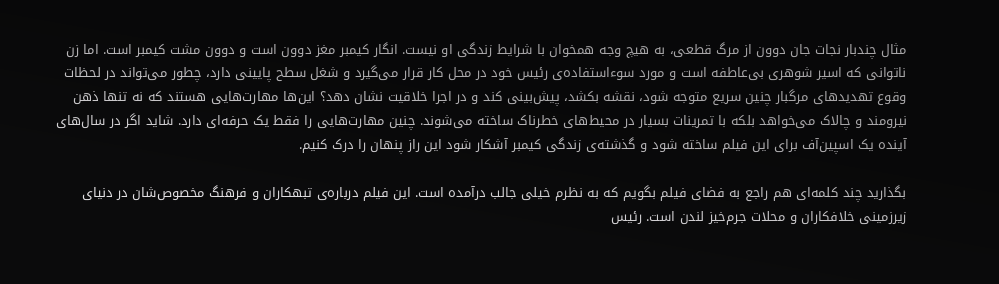مثال چندبار نجات جان دوون از مرگ قطعی، به هیچ وجه همخوان با شرایط زندگی او نیست. انگار کیمبر مغز دوون است و دوون مشت کیمبر است. اما زن ناتوانی که اسیر شوهری بی‌عاطفه است و مورد سوءاستفاده‌ی رئیس خود در محل کار قرار می‌گیرد و شغل سطح پایینی دارد، چطور می‌تواند در لحظات وقوع تهدیدهای مرگبار چنین سریع متوجه شود، نقشه بکشد، پیش‌بینی کند و در اجرا خلاقیت نشان دهد؟ این‌ها مهارت‌هایی هستند که نه تنها ذهن نیرومند و چالاک می‌خواهد بلکه با تمرینات بسیار در محیط‌های خطرناک ساخته می‌شوند. چنین مهارت‌هایی را فقط یک حرفه‌ای دارد. شاید اگر در سال‌های آینده یک اسپین‌آف برای این فیلم ساخته شود و گذشته‌ی زندگی کیمبر آشکار شود این راز پنهان را درک کنیم.

بگذارید چند کلمه‌ای هم راجع به فضای فیلم بگویم که به نظرم خیلی جالب درآمده است. این فیلم درباره‌ی تبهکاران و فرهنگ‌ مخصوص‌شان در دنیای زیرزمینی خلافکاران و محلات جرم‌خیز لندن است. رئیس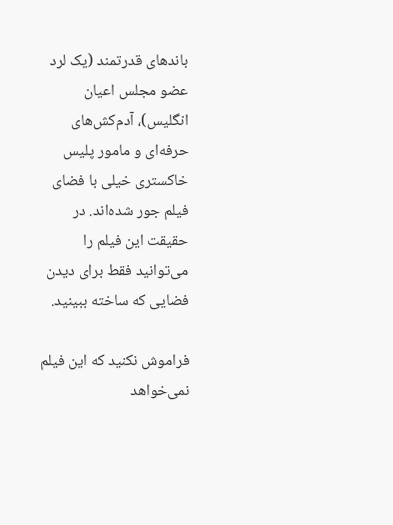باندهای قدرتمند (یک لرد عضو مجلس اعیان انگلیس)، آدم‌کش‌های حرفه‌ای و مامور پلیس خاکستری خیلی با فضای فیلم جور ‌شده‌اند. در حقیقت این فیلم را می‌توانید فقط برای دیدن فضایی که ساخته ببینید.

فراموش نکنید که این فیلم نمی‌خواهد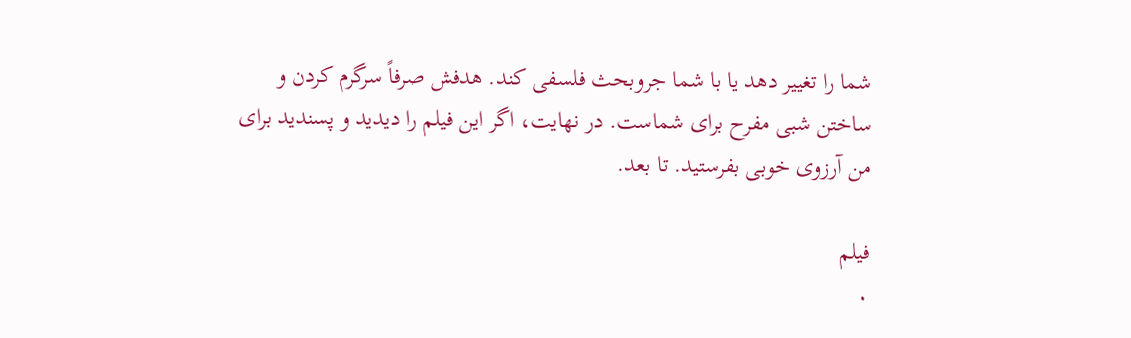شما را تغییر دهد یا با شما جروبحث فلسفی کند. هدفش صرفاً سرگرم کردن و ساختن شبی مفرح برای شماست. در نهایت، اگر این فیلم را دیدید و پسندید برای من آرزوی خوبی بفرستید. تا بعد.

فیلم
۰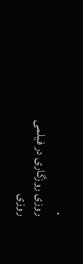۰
روزی روزگاری در فیلمی
روزی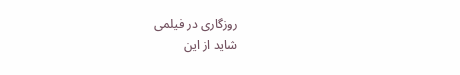روزگاری در فیلمی
شاید از این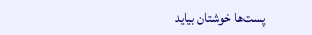پست‌ها خوشتان بیاید